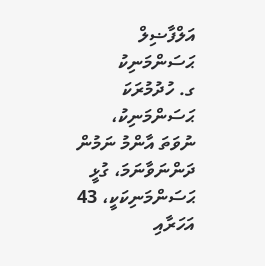އަލްފާޟިލް ޙަސަންމަނިކު
ގ. ހުދުމުރަކަ
ޙަސަންމަނިކު، ނުވަތަ އާންމު ނަމުން ދަންނަވާނަމަ، ގުޅީ ޙަސަންމަނިކަކީ، 43 އަހަރާއި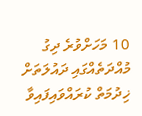10 މަހަށްވުރެ ދިގު މުއްދަތެއްގައި ދައުލަތަށް ޚިދުމަތް ކުރައްވައިފައިވާ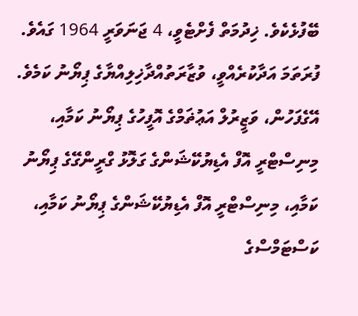ބޭފުޅެކެވެ. ޚިދުމަތް ފެށްޓެވީ، 4 ޖަނަވަރީ 1964 ގައެވެ. ފުރަތަމަ އަދާކުރެއްވީ، ވުޒާރަތުއްދާޚިލިއްޔާގެ ޕިޔޯނު ކަމެވެ. އޭގެފަހުން، ވަޒީރުލް އަޢުޡަމްގެ އޮފީހުގެ ޕިޔޯނު ކަމާއި، މިނިސްޓްރީ އޮފް އެޑިޔުކޭޝަންގެ ގަލޮޅު ގްރީންގޭގެ ޕިޔޯނު ކަމާއި، މިނިސްޓްރީ އޮފް އެޑިޔުކޭޝަންގެ ޕިޔޯނު ކަމާއި، ކަސްޓަމްސްގެ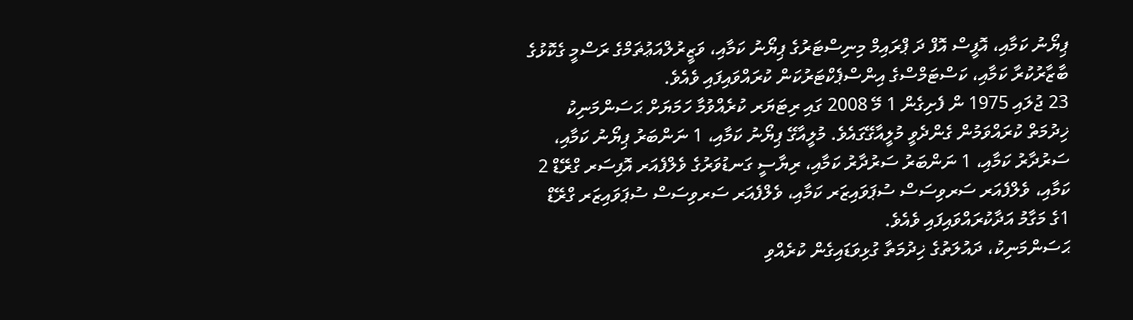ޕިޔޯނު ކަމާއި، އޮފީސް އޮފް ދަ ޕްރައިމް މިނިސްޓަރުގެ ޕިޔޯނު ކަމާއި، ވަޒީރުލްއަޢުޡަމްގެ ރަސްމީ ގެކޮޅުގެ ބާޒާރުކުރާ ކަމާއި، ކަސްޓަމްސްގެ އިންސްޕެކްޓަރުކަން ކުރައްވައިފައި ވެއެވެ.
23 ޖުލައި 1975 ން ފެށިގެން 1 މޭ 2008 ގައި ރިޓަޔަރ ކުރެއްވުމާ ހަމަޔަށް ޙަސަންމަނިކު ޚިދުމަތް ކުރައްވަމުން ގެންދެވީ މުލީއާގޭގައެވެ. މުލީއާގޭ ޕިޔޯނު ކަމާއި، 1 ނަންބަރު ޕިޔޯނު ކަމާއި، ސަރުދާރު ކަމާއި، 1 ނަންބަރު ސަރުދާރު ކަމާއި، ރިޔާސީ ގަނޑުވަރުގެ ވެލްފެއަރ އޮފިސަރ ގްރޭޑް 2 ކަމާއި، ވެލްފެއަރ ސަރވިސަސް ސުޕަވައިޒަރ ކަމާއި، ވެލްފެއަރ ސަރވިސަސް ސުޕަވައިޒަރ ގްރޭޑް 1ގެ މަގާމު އަދާކުރައްވައިފައި ވެއެވެ.
ޙަސަންމަނިކު، ދައުލަތުގެ ޚިދުމަތާ ގުޅިވަޑައިގެން ކުރެއްވި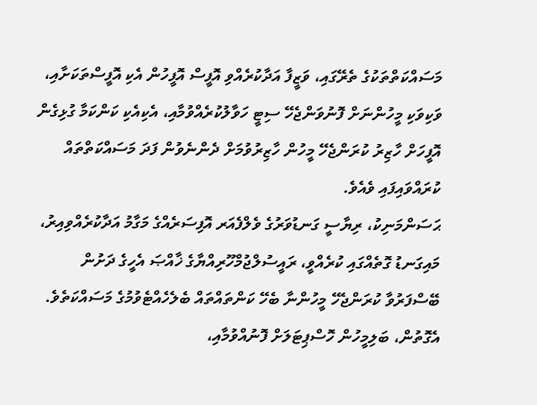މަސައްކަތްތަކުގެ ތެރޭގައި، ވަޒީފާ އަދާކުރެއްވި އޮފީސް އޮފީހުން އެކި އޮފީސްތަކަށާއި، ވަކިވަކި މީހުންނަށް ފޮނުވަންޖެހޭ ސިޓީ ހަވާލުކުރެއްވުމާއި، އެކިއެކި ކަންކަމާ ގުޅިގެން އޮފީހަށް ހާޒިރު ކުރަންޖެހޭ މީހުން ހާޒިރުވުމަށް ދެންނެވުން ފަދަ މަސައްކަތްތައް ކުރައްވައިފައި ވެއެވެ.
ޙަސަންމަނިކު، ރިޔާސީ ގަނޑުވަރުގެ ވެލްފެއަރ އޮފިސަރެއްގެ މަގާމު އަދާކުރެއްވިއިރު، މައިގަނޑު ގޮތެއްގައި ކުރެއްވީ، ރައީސުލްޖުމްހޫރިއްޔާގެ ޚާއްޞަ އެހީގެ ދަށުން ބޭސްފަރުވާ ކުރަންޖެހޭ މީހުންނާ ބެހޭ ކަންތައްތައް ބެލެހެއްޓެވުމުގެ މަސައްކަތެވެ. އެގޮތުން، ބަލިމީހުން ހޮސްޕިޓަލަށް ފޮނުއްވުމާއި،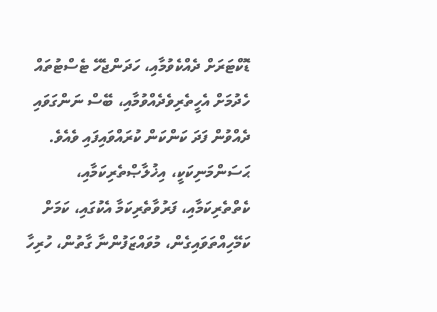ޑޮކްޓަރަށް ދެއްކެވުމާއި، ހަދަންޖެހޭ ޓެސްޓުތައް ހެދުމަށް އެހީތެރިވެދެއްވުމާއި، ބޭސް ނަންގަވައި ދެއްވުން ފަދަ ކަންކަން ކުރައްވައިފައި ވެއެވެ.
ޙަސަންމަނިކަކީ، އިޚުލާޞްތެރިކަމާއި، ކެތްތެރިކަމާއި، ފަރުވާތެރިކަމާ އެކުގައި، ކަމަށް ކަމޭހިއްތަވައިގެން، މުވައްޒަފުންނާ ގާތުން، ހުރިހާ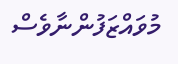މުވައްޒަފުންނާވެސް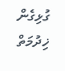ގުޅިގެން ޚިދުމަތް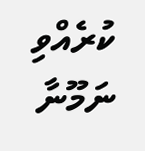ކުރެއްވި ނަމޫނާ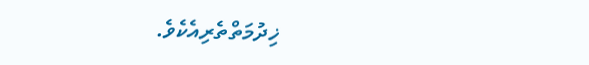ޚިދުމަތްތެރިއެކެވެ.